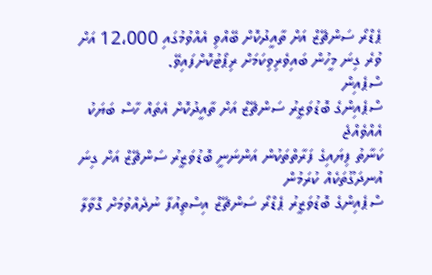ޕެޑްރޯ ސަންޗޭޒް އަށް ތާއީދުކޮށް ބޭއްވި އެއްވުމުގައި 12،000 އަށް ވުރެ ގިނަ މީހުން ބައިވެރިވިކަމަށް ރިޕޯޓުކޮށްފައިވޭ.
ސްޕެއިން
ސްޕެއިންގެ ބޮޑުވަޒީރު ސަންޗޭޒް އަށް ތާއީދުކޮށް އެތައް ހާސް ބަޔަކު އެއްވެއްޖެ
ކަނާތު ފިޔައިގެ ފަރާތްތަކުން އަންނަނީ ބޮޑުވަޒީރު ސަންޗޭޒް އަށް ގިނަ އުނދަގޫތަކެއް ކުރަމުން
ސްޕެއިންގެ ބޮޑުވަޒީރު ޕެޑްރޯ ސަންޗޭޒް އިސްތިއުފާ ނުދެއްވުމަށް ގޮވާލާ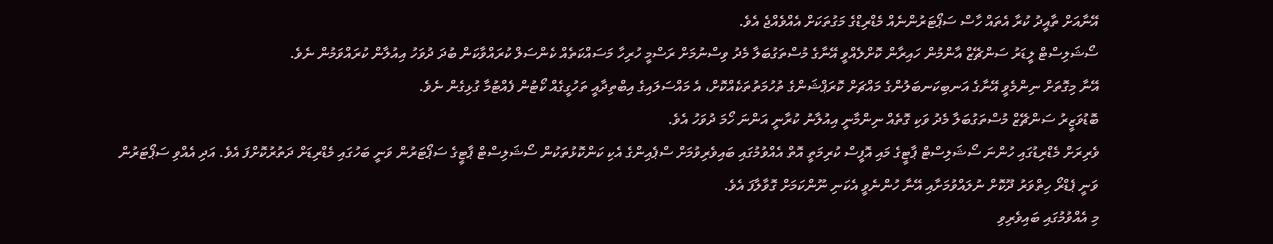އޭނާއަށް ތާއީދު ކުރާ އެތައް ހާސް ސަޕޯޓަރުންނެއް މެޑްރިޑްގެ މަގުތަކަށް އެއްވެއްޖެ އެވެ.
ސޯޝަލިސްޓް ލީޑަރު ސަންޗޭޒް އާންމުން ހައިރާން ކޮށްލެއްވީ އޭނާގެ މުސްތަގުބަލާ މެދު ވިސްނުމަށް ރަސްމީ ހުރިހާ މަސައްކަތެއް ކެންސަލް ކުރައްވާކަން ބުދަ ދުވަހު އިއުލާން ކުރައްވަމުން ނެވެ.
އޭނާ މިގޮތަށް ނިންމެވީ އޭނާގެ އަނބިކަނބަލުންގެ މައްޗަށް ކޮރަޕްޝަންގެ ތުހުމަތުތަކެއްކޮށް، އެ މައްސަލައިގެ އިބްތިދާއީ ތަހުގީގެއް ކޯޓުން ފެއްޓުމާ ގުޅިގެން ނެވެ.
ބޮޑުވަޒީރު ސަންޗޭޒް މުސްތަގުބަލާ މެދު ވަކި ގޮތެއް ނިންމާނީ އިއުލާނު ކުރާނީ އަންނަ ހޯމަ ދުވަހު އެވެ.
ވެރިރަށް މެޑްރިޑުގައި ހުންނަ ސޯޝަލިސްޓް ޕާޓީގެ މައި އޮފީސް ކުރިމަތީ އޮތް އެއްވުމުގައި ބައިވެރިވުމަށް ސްޕެއިންގެ އެކި ކަންކޮޅުތަކުން ސޯޝަލިސްޓް ޕާޓީގެ ސަޕޯޓަރުން ވަނީ ބަހުގައި މެޑްރިޑަށް ދަތުރުކޮށްފަ އެވެ. އަދި އެއްވި ސަޕޯޓަރުން ވަނީ ޕެޑްރޯ ހިތްވަރު ދޫކޮށް ނުލައްވުމަށާއި އޭނާ ހުންނެވީ އެކަނި ނޫންކަމަށް ގޮވާލާފަ އެވެ.
މި އެއްވުމުގައި ބައިވެރިވި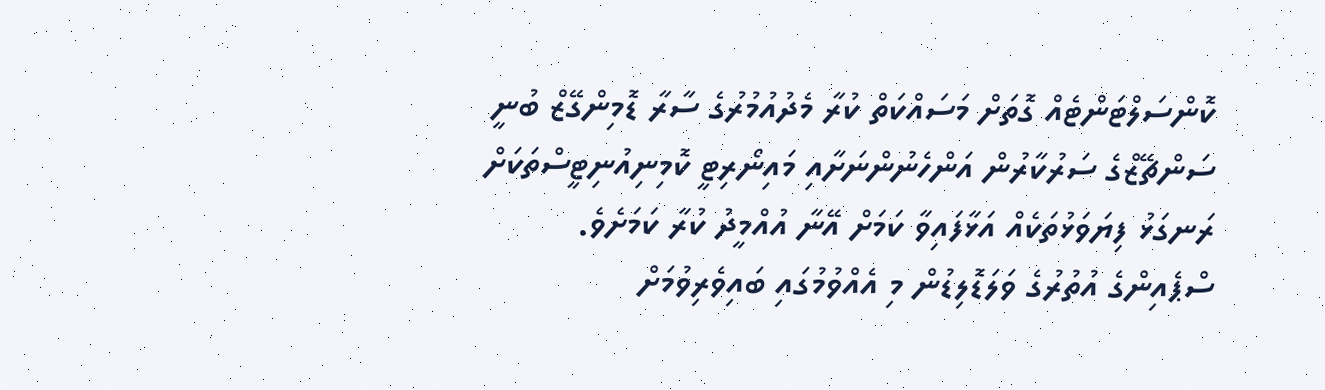ކޮންސަލްޓަންޓެއް ގޮތަށް މަސައްކަތް ކުރާ މެދުއުމުރުގެ ސާރާ ޑޮމިންގޭޒް ބުނީ ސަންޗޭޒްގެ ސަރުކާރުން އަންހެނުންނަށާއި މައިނޯރިޓީ ކޮމިނިއުނިޓީސްތަކަށް ރަނގަޅު ފިޔަވަޅުތަކެއް އަޅާފައިވާ ކަމަށް އޭނާ އުއްމީދު ކުރާ ކަމަށެވެ.
ސްޕެއިންގެ އުތުރުގެ ވަލަޑޮލިޑުން މި އެއްވުމުގައި ބައިވެރިވުމަށް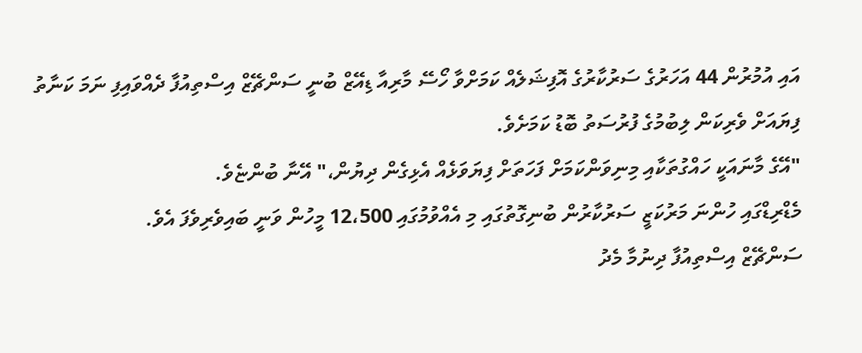އައި އުމުރުން 44 އަހަރުގެ ސަރުކާރުގެ އޮފިޝަލެއް ކަމަށްވާ ހޯސޭ މާރިއާ ޑިއޭޒް ބުނީ ސަންޗޭޒް އިސްތިއުފާ ދެއްވައިފި ނަމަ ކަނާތު ފިޔައަށް ވެރިކަން ލިބުމުގެ ފުރުސަތު ބޮޑު ކަމަށެވެ.
"އޭގެ މާނައަކީ ހައްގުތަކާއި މިނިވަންކަމަށް ފަހަތަށް ފިޔަވަޅެއް އެޅިގެން ދިޔުން،" އޭނާ ބުންޏެވެ.
މެޑްރިޑްގައި ހުންނަ މަރުކަޒީ ސަރުކާރުން ބުނިގޮތުގައި މި އެއްވުމުގައި 12،500 މީހުން ވަނީ ބައިވެރިވެފަ އެވެ.
ސަންޗޭޒް އިސްތިއުފާ ދިނުމާ މެދު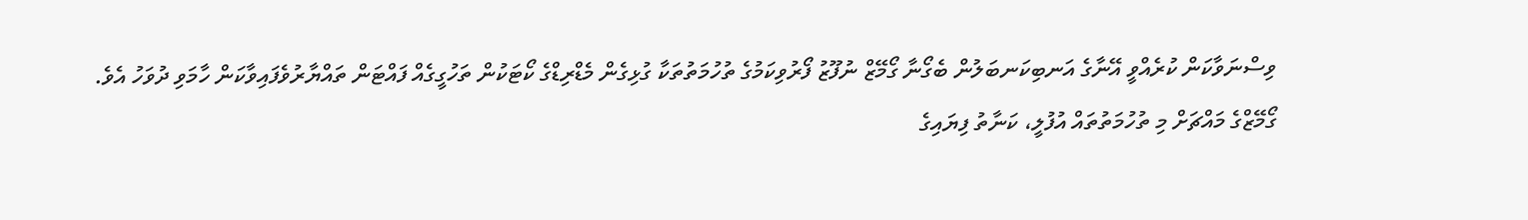ވިސްނަވާކަން ކުރެއްވީ އޭނާގެ އަނބިކަނބަލުން ބެގޯނާ ގޯމޭޒް ނުފޫޒު ފޯރުވިކަމުގެ ތުހުމަތުތަކާ ގުޅިގެން މެޑްރިޑްގެ ކޯޓަކުން ތަހުގީގެއް ފައްޓަން ތައްޔާރުވެފައިވާކަން ހާމަވި ދުވަހު އެވެ.
ގޯމޭޒްގެ މައްޗަށް މި ތުހުމަތުތައް އުފުލީ، ކަނާތު ފިޔައިގެ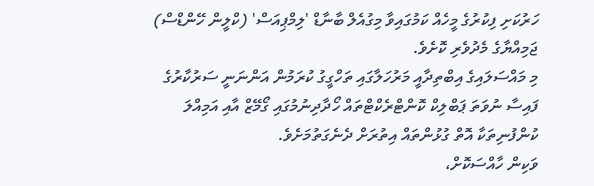ހަރުކަށި ފިކުރުގެ މީހެއް ކަމުގައިވާ މިގުއެލް ބާނާޑް 'ލިމްޕިއަސް' (ކްލީން ހޭންޑްސް) ޖަމިއްޔާގެ މެދުވެރި ކޮށެވެ.
މި މައްސަލައިގެ އިބްތިދާއީ މަރުހަލާގައި ތަހްގީގު ކުރަމުން އަންނަނީ ސަރުކާރުގެ ފައިސާ ނުވަތަ ޕަބްލިކް ކޮންޓްރެކްޓްތައް ހޯދާދިނުމުގައި ގޯމޭޒް އާއި އަމިއްލަ ކުންފުނިތަކާ އޮތް ގުޅުންތައް އިތުރަށް ދެނެގަތުމަށެވެ.
ވަކިން ހާއްސަކޮށް،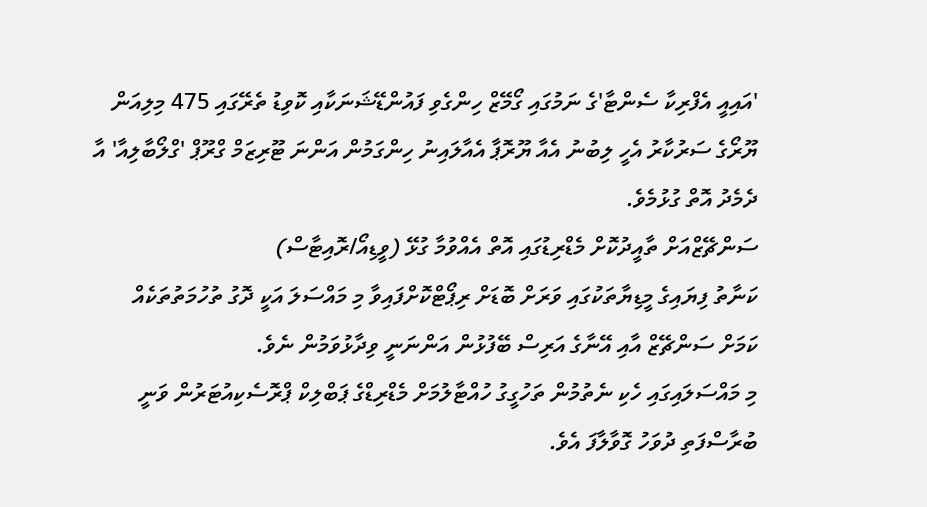'އައިއީ އެފްރިކާ ސެންޓާ'ގެ ނަމުގައި ގޯމޭޒް ހިންގެވި ފައުންޑޭޝަނަކާއި ކޮވިޑު ތެރޭގައި 475 މިލިއަން ޔޫރޯގެ ސަރުކާރު އެހީ ލިބުނު އެއާ ޔޫރޮޕާ އެއާލައިނު ހިންގަމުން އަންނަ ޓޫރިޒަމް ގްރޫޕް 'ގްލޯބާލިއާ' އާ ދެމެދު އޮތް ގުޅުމެވެ.
ސަންޗޭޒްއަށް ތާއީދުކޮށް މެޑްރިޑުގައި އޮތް އެއްވުމާ ގުޅޭ (ވީޑިއޯ/ރޮއިޓާސް)
ކަނާތު ފިޔައިގެ މީޑިޔާތަކުގައި ވަރަށް ބޮޑަށް ރިޕޯޓްކޮށްފައިވާ މި މައްސަލަ އަކީ ދޮގު ތުހުމަތުތަކެއް ކަމަށް ސަންޗޭޒް އާއި އޭނާގެ އަރިސް ބޭފުޅުން އަންނަނީ ވިދާޅުވަމުން ނެވެ.
މި މައްސަލައިގައި ހެކި ނެތުމުން ތަހުގީގު ހުއްޓާލުމަށް މެޑްރިޑްގެ ޕަބްލިކް ޕްރޮސެކިއުޓަރުން ވަނީ ބުރާސްފަތި ދުވަހު ގޮވާލާފަ އެވެ.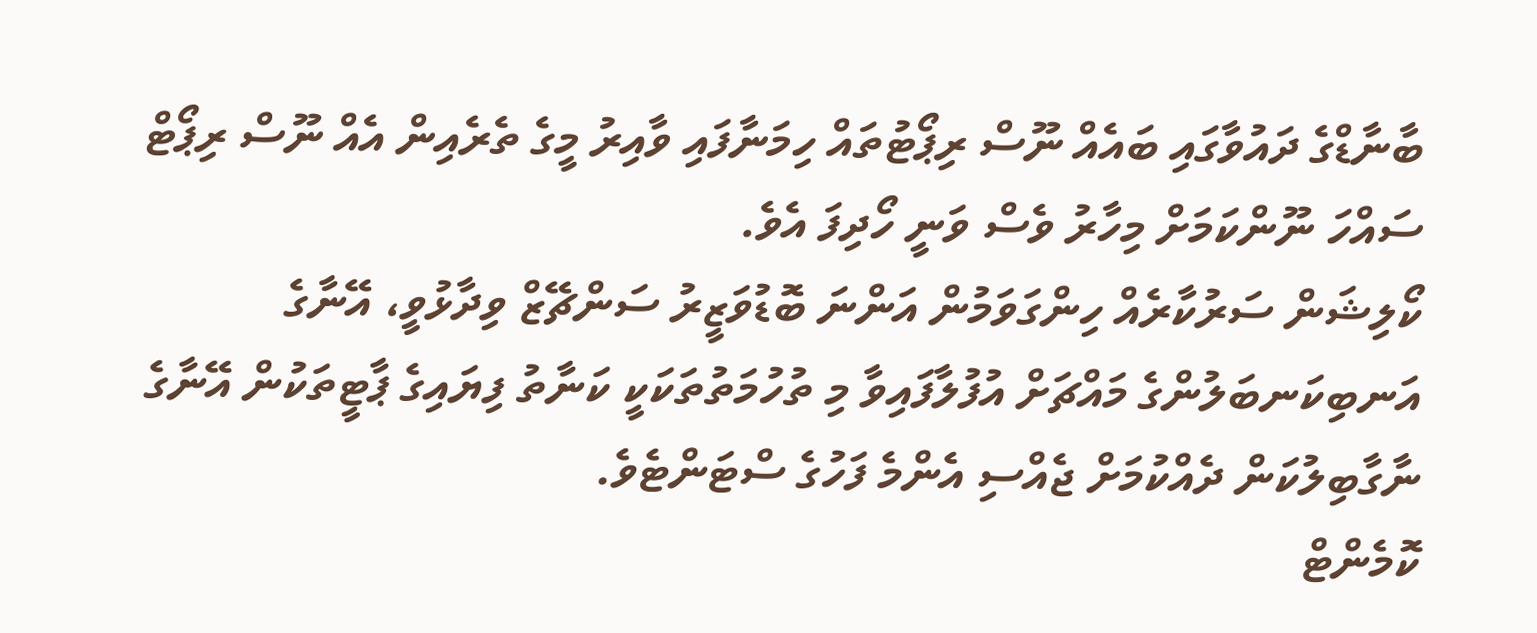ބާނާޑްގެ ދައުވާގައި ބައެއް ނޫސް ރިޕޯޓުތައް ހިމަނާފައި ވާއިރު މީގެ ތެރެއިން އެއް ނޫސް ރިޕޯޓް ސައްހަ ނޫންކަމަށް މިހާރު ވެސް ވަނީ ހޯދިފަ އެވެ.
ކޯލިޝަން ސަރުކާރެއް ހިންގަވަމުން އަންނަ ބޮޑުވަޒީރު ސަންޗޭޒް ވިދާޅުވީ، އޭނާގެ އަނބިކަނބަލުންގެ މައްޗަށް އުފުލާފައިވާ މި ތުހުމަތުތަކަކީ ކަނާތު ފިޔައިގެ ޕާޓީތަކުން އޭނާގެ ނާގާބިލުކަން ދެއްކުމަށް ޖެއްސި އެންމެ ފަހުގެ ސްޓަންޓެވެ.
ކޮމެންޓް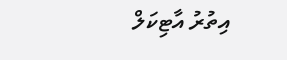އިތުރު އާޓިކަލް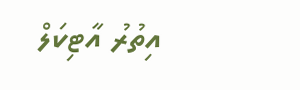އިތުރު އާޓިކަލް